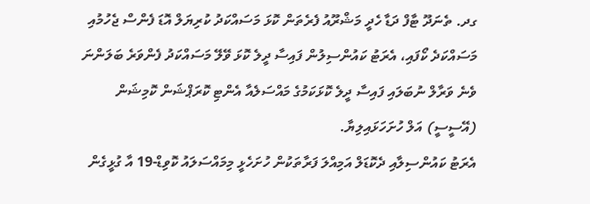ގދ. ތެނަދޫ ޓާފް ދަޑާ ހެދީ މަޝްރޫއު ފެރެތަން ކޮޅަ މަސައްކަދު ކުރިޔަލް އޮޑަ ފެންސް ޖެހުމުއި މަސައްކަދެ ކޯފައި، އެރަޓު ކައުންސިލުން ފައިސާ ދީލެ ކޮޅަ ވޭލޭ މަސައްކަދު ފެންވަރެ ބަލަންނަ ވެނެ ވަރާލް ނުބަލައި ފައިސާ ދީލެ ކޮޅަކަމުގެ މައްސަލެއާ އެންޓި ކޮރަޕްޝަން ކޮމިޝަން (އޭސީސީ) އަލް ހުށަހަޅައިލިޔާ.
އެރަޓު ކައުންސިލާއި ދެކޮޑަލް އަމިއްލަ ފަރާތަކުން ހުށަހެޅީ މިމައްސަލައު ކޮވިޑް-19 އާ ގުޅީގެން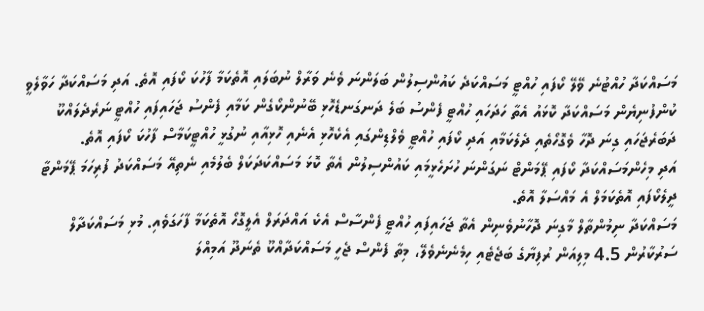މަސައްކަދާ ހުއްޓުނެ ވޭލޭ ކޯފައި ހުއްޓީ މަސައްކަދެ ކައުންސިލުން ބަލަންނަ ވެނެ ވަރާލް ނުބަލައި އޮތެކަމާ ފާހުކަ ކޯފައި އޮތެ. އަދި މަސައްކަދާ ހަވާލެވީ ކުންފުނިޔެން މަސައްކަދާ ކޮޅައު އެތާ ހަދަހައި ހުއްޓީ ފެންސު ބަލެ ދަނގަނޑެހޮޅި ބޭނުންކޯގެން ކަމާއި ފެންސު ޖަހައިފައި ހުއްޓީ ނަރެދެލައްކޫ ދަބަރެޖަހައި ގިނަ ދޮހާ ވެގޮހޯތެއި ދެލެކަމާއި އަދި ކޯފައި ހުއްޓީ ވެލްޑިންގައި އެކެހޮޅި އެނެއި ހޮޅިއާއި ނުގުޅީ ހުއްޓީކަމާސް ފާހުކަ ކޯފައި އޮތެ.
އަދި މިހެންމަސައްކަދާ ކޯފައި ޕޭމަންޓް ނަގަންނަ ހުށަހެޅީމައި ކައުންސިލުން އެތާ ކޮޅަ މަސައްކަދަކަލް ބެލުމެއި ނެތިއޭ މަސައްކަދު ފުރިހަމަ ޕޭމަންޓާ ދީލެކޯފައި އޮތެކަމަލް އެ މައްސަލާ އޮތެ.
މަސައްކަދާ ނިމުންތާލް މާގިނަ ދޮހާނުވެނިން އެތާ ޖަހައިފައި ހުއްޓީ ފެންސާސް އެކެ އައްދަރަލް އެލީގޮހޯ އޮތެކަމާ ފާހަގަވެއި. މުޅި މަސައްކަދާލް ސަރުކާރުން 4.5 މިލިއަން ރުފިޔާގެ ބަޖެޓެއި ހިމެނެނެވެލޭ، މިތާ ފެންސް ޖެހީ މަސައްކަދާއްކޫ ތެނަދޫ އަމިއްލަ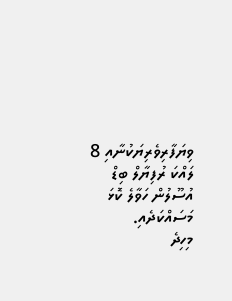ވިޔަފާރިވެރިޔަކުނާއި 8 ލައްކަ ރުފިޔާލް ބިޑް އުސޫލުން ހަވާލެ ކޮޅަ މަސައްކަދެއި.
މިހިދެ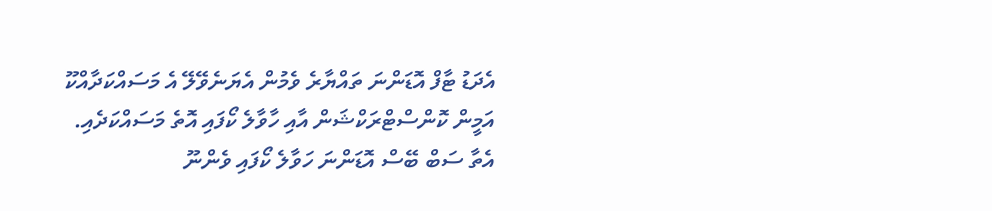އެދަޑު ޓާފް އޮޑަންނަ ތައްޔާރެ ވެމުން އެޔަނެވޭލޭ އެ މަސައްކަދާއްކޫ އަމީން ކޮންސްޓްރަކްޝަން އާއި ހާވާލެ ކޯފައި އޮތެ މަސައްކަދެއި. އެތާ ސަބް ބޭސް އޮޑަންނަ ހަވާލެ ކޯފައި ވެންނޫ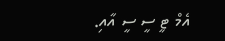އެމް ޓީ ސީ ސީ އާއި.